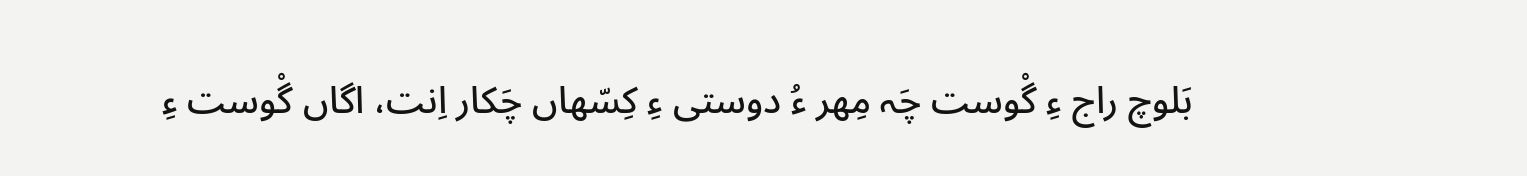بَلوچ راج ءِ گْوست چَہ مِھر ءُ دوستی ءِ کِسّھاں چَکار اِنت، اگاں گْوست ءِ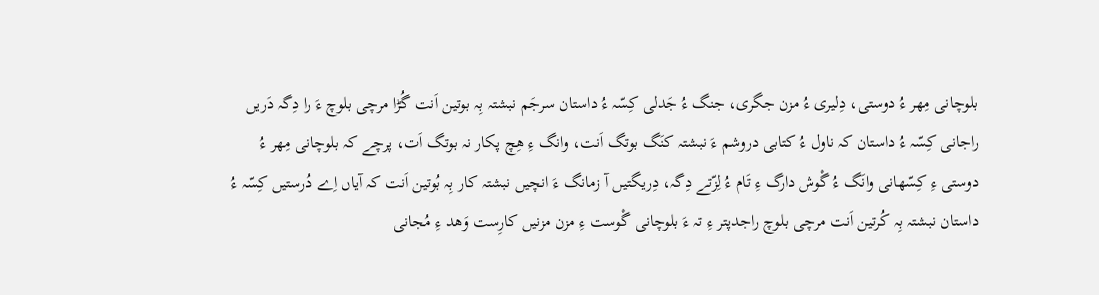بلوچانی مِھر ءُ دوستی، دِلیری ءُ مزن جگری، جنگ ءُ جَدلی کِسّہ ءُ داستان سرجَم نبشتہ بِہ بوتین اَنت گُڑا مرچی بلوچ ءَ را دِگہ دَریں راجانی کِسّہ ءُ داستان کہ ناول ءُ کتابی دروشم ءَ نبشتہ کنَگ بوتگ اَنت، وانگ ءِ ھِچ پکار نہ بوتگ اَت، پرچے کہ بلوچانی مِھر ءُ دوستی ءِ کِسّھانی وانَگ ءُ گْوش دارگ ءِ تَام ءُ لِزّتے دِگہ، دِریگتیں آ زمانگ ءَ انچیں نبشتہ کار بِہ بُوتین اَنت کہ آیاں اِے دُرستیں کِسّہ ءُ داستان نبشتہ بِہ کُرتین اَنت مرچی بلوچ راجدپتر ءِ تہ ءَ بلوچانی گْوست ءِ مزن مزنیں کارِست وَھد ءِ مُجانی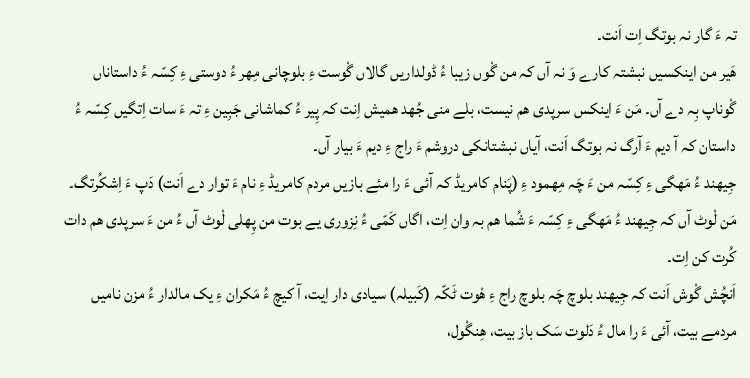تہ ءَ گار نہ بوتگ اِت اَنت۔
ھَیر من اینکسیں نبشتہ کارے وَ نہ آں کہ من گْوں زیبا ءُ ڈولداریں گالاں گْوست ءِ بلوچانی مِھر ءُ دوستی ءِ کِسّہ ءُ داستاناں گْوناپ بِہ دے آں۔ مَن ءَ اینکس سرپدی ھم نیست، بلے منی جُھد ھمیش اِنت کہ پِیر ءُ کماشانی جَبِین ءِ تہ ءَ سات اِتگیں کِسّہ ءُ داستان کہ آ دیم ءَ آرگ نہ بوتگ اَنت، آیاں نبشتانکی دروشم ءَ راج ءِ دیم ءَ بیار آں۔
جِیھند ءُ مَھگی ءِ کِسّہ من ءَ چَہ مِھمود ءِ (پَنام کامریڈ کہ آئی ءَ را مئے بازیں مردم کامریڈ ءِ نام ءَ توار دے اَنت) دَپ ءَ اِشکُرتگ۔ مَن لْوٹ آں کہ جِیھند ءُ مَھگی ءِ کِسّہ ءَ شُما ھم بہ وان اِت، اگاں کَمّی ءُ نِزوری یے بوت من پِھلی لْوٹ آں ءُ من ءَ سرپدی ھم دات کُرت کن اِت۔
اَنچُش گْوش اَنت کہ جِیھند بلوچ چَہ بلوچ راج ءِ ھْوت ٹَکّہ (کَبیلہ) سیادی دار اِیت، آ کیچ ءُ مَکران ءِ یک مالدار ءُ مزن نامیں مردمے بیت، آئی ءَ را مال ءُ دَلوت سَک باز بیت، ھِنگْول،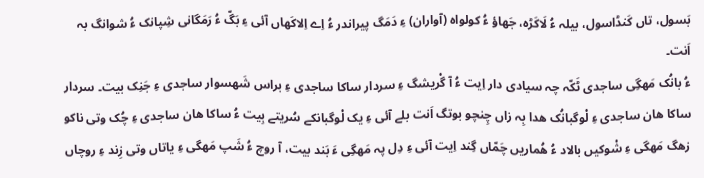بَسول، تاں کَنڈاسول، بیلہ ءُ لَاکَڑہ، جَھاؤ ءُ کولواہ (آواران) ءِ دَمَگ پیراندر ءُ اِے اِلاکَھاں آئی ءِ بَگّ ءُ رَمَگانی شِپانک ءُ شوانگ بہ اَنت۔
ءُ بانُک مَھگِی ساجدی ٹَکّہ چہ سیادی دار اِیت ءُ آ گْریشگ ءِ سردار ساکا ساجدی ءِ براس شَھسوار ساجدی ءِ جَنِک بیت۔ سردار ساکا ھان ساجدی ءِ لْوگبانُک ھدا بِہ زاں چِنچو بوتگ اَنت بلے آئی ءِ یک لْوگبانکے سُریتے بِیت ءُ ساکا ھان ساجدی ءِ چُک وتی ناکو زھگ مَھگی ءِ شْوکیں بالاد ءُ ھُماریں چَمّاں گِند اِیت آئی ءِ دِل پہ مَھگِی ءَ بَند بیت، آ روچ ءُ شَپ مَھگی ءِ یاتاں وتی زِند ءِ روچاں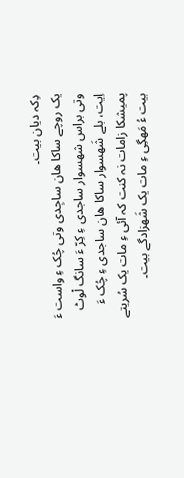دِکہ دیان بیت۔
یک روچے ساکا ھان ساجِدی وتی چُک ءِ واست ءَ وتی براس شھسوار ساجدی ءِ کِرّ ءَ سانگ لْوٹ اِیت، بلے شَھسوار ساکا ھان ساجدی ءِ چُک ءَ پمیشکا زامات نہ کنت کہ آئی ءِ مات یک سُریتے بیت ءُ مَھگِی ءِ مات یک شَھزادگے بیت۔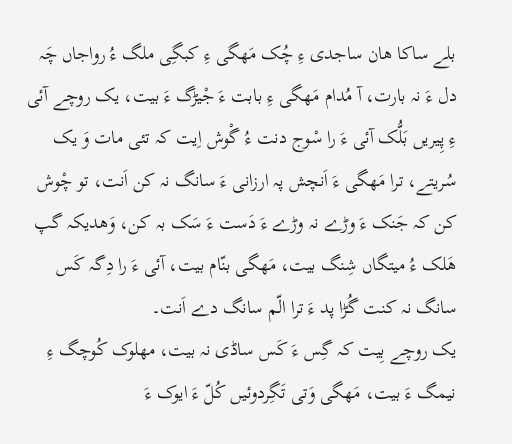بلے ساکا ھان ساجدی ءِ چُک مَھگی ءِ کبگِی ملگ ءُ رواجاں چَہ دل ءَ نہ بارت، آ مُدام مَھگی ءِ بابت ءَ جْیڑگ ءَ بیت، یک روچے آئی ءِ پِیریں بَلُّک آئی ءَ را سْوج دنت ءُ گْوش اِیت کہ تئی مات وَ یک سُریتے، ترا مَھگی ءَ اَنچش پہ ارزانی ءَ سانگ نہ کن اَنت، تو چْوش کن کہ جَنک ءَ وڑے نہ وڑے ءَ دَست ءَ سَک بہ کن، وَھدیکہ گپ ھَلک ءُ میتگاں شِنگ بیت، مَھگی بنّام بیت، آئی ءَ را دِگہ کَس سانگ نہ کنت گُڑا پد ءَ ترا الّم سانگ دے اَنت۔
یک روچے بِیت کہ گِس ءَ کَس ساڈی نہ بیت، مھلوک کُوچگ ءِ نیمگ ءَ بیت، مَھگی وَتی تَگِردوئیں کُلّ ءَ ایوک ءَ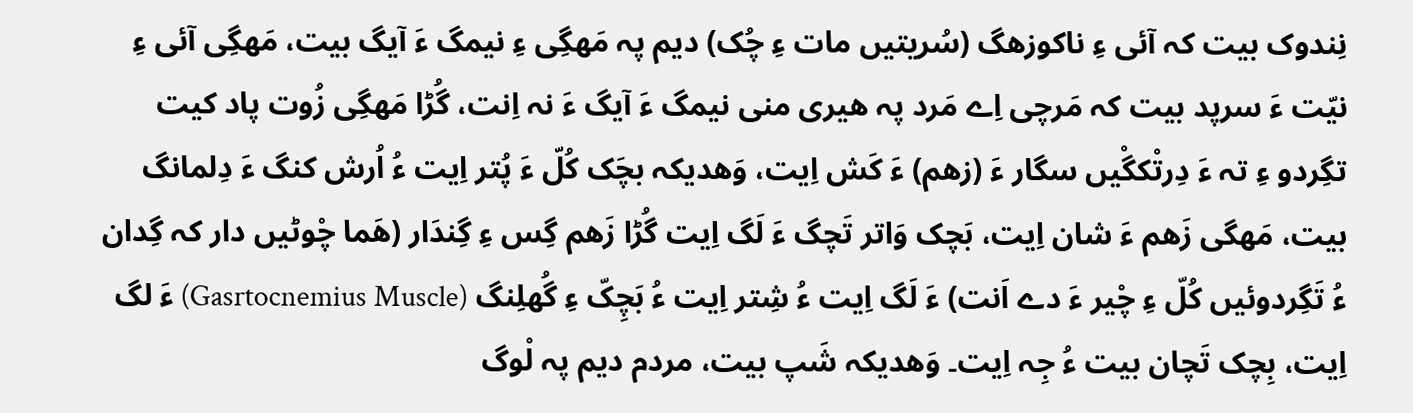نِندوک بیت کہ آئی ءِ ناکوزھگ (سُریتیں مات ءِ چُک) دیم پہ مَھگِی ءِ نیمگ ءَ آیگ بیت، مَھگِی آئی ءِ نیّت ءَ سرپد بیت کہ مَرچی اِے مَرد پہ ھیری منی نیمگ ءَ آیگ ءَ نہ اِنت، گُڑا مَھگِی زُوت پاد کیت تگِردو ءِ تہ ءَ دِرتْکگْیں سگار ءَ (زھم) ءَ کَش اِیت، وَھدیکہ بچَک کُلّ ءَ پُتر اِیت ءُ اُرش کنگ ءَ دِلمانگ بیت، مَھگی زَھم ءَ شان اِیت، بَچک وَاتر تَچگ ءَ لَگ اِیت گُڑا زَھم گِس ءِ گِندَار (ھَما چْوٹیں دار کہ گِدان ءُ تَگِردوئیں کُلّ ءِ چْیر ءَ دے اَنت) ءَ لَگ اِیت ءُ شِتر اِیت ءُ بَچِکّ ءِ گُھلِنگ (Gasrtocnemius Muscle) ءَ لگ اِیت، بِچک تَچان بیت ءُ جِہ اِیت۔ وَھدیکہ شَپ بیت، مردم دیم پہ لْوگ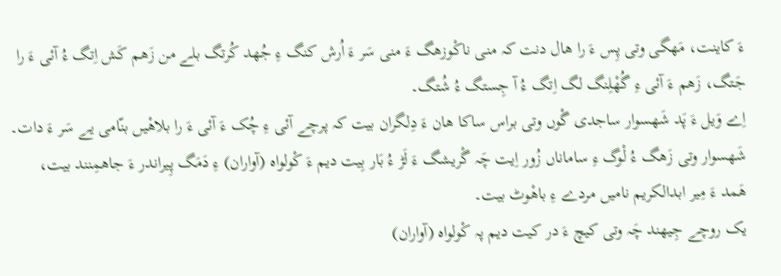ءَ کاینت، مَھگی وتی پِس ءَ را ھال دنت کہ منی ناکْوزھگ ءَ منی سَر ءَ اُرش کنگ ءِ جُھد کُرتگ بلے من زَھم کَش اِتگ ءُ آئی ءَ را جَتگ، زَھم ءَ آئی ءِ گُھْلِنگ لگ اِتگ ءُ آ جِستگ ءُ شُتگ۔
اِے وَیل ءَ پَد شَھسوار ساجدی گْوں وتی براس ساکا ھان ءَ دِلگران بیت کہ پرچے آئی ءِ چُک ءَ آئی ءَ را بلاھْیں بنّامی یے سَر ءَ دات۔ شَھسوار وتی زَھگ ءُ لْوگ ءِ ساماناں زُور اِیت چَہ گْریشگ ءَ لَڑ ءُ بَار بِیت دیم ءَ کْولواہ (آواران) ءِ دَمَگ پِیراندر ءَ جاھمِنند بیت، ھَمد ءَ مِیر ابدالکریم نامیں مردے ءِ باھْوٹ بیت۔
یک روچے جِیھند چَہ وتی کیچ ءَ در کیت دیم پہ کْولواہ (آواران)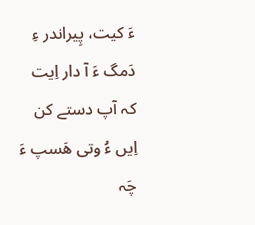ءَ کیت، پِیراندر ءِ دَمگ ءَ آ دار اِیت کہ آپ دستے کن اِیں ءُ وتی ھَسپ ءَ چَہ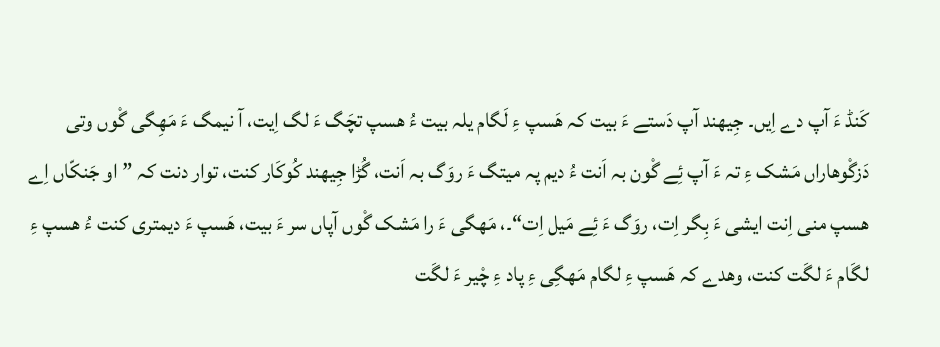کَنڈ ءَ آپ دے اِیں۔ جِیھند آپ دَستے ءَ بیت کہ ھَسپ ءِ لَگام یلہ بیت ءُ ھسپ تچَگ ءَ لگ اِیت، آ نیمگ ءَ مَھِگی گْوں وتی دَزگْوھاراں مَشک ءِ تہ ءَ آپ ئِے گْون بہ اَنت ءُ دیم پہ میتگ ءَ روَگ بہ اَنت، گُڑا جِیھند کُوکَار کنت، توار دنت کہ ”او جَنکّاں اِے ھسپ منی اِنت ایشی ءَ بِگر اِت، روَگ ءَ ئِے مَیل اِت“۔، مَھگی ءَ را مَشک گْوں آپاں سر ءَ بیت، ھَسپ ءَ دیمتری کنت ءُ ھسپ ءِ لگَام ءَ لگَت کنت، وھدے کہ ھَسپ ءِ لگام مَھگِی ءِ پاد ءِ چْیر ءَ لگَت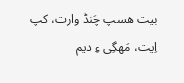بیت ھسپ چَنڈ وارت، کپ اِیت، مَھگِی ءِ دیم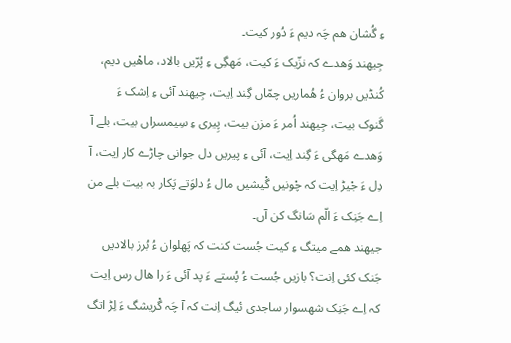ءِ گُشان ھم چَہ دیم ءَ دُور کیت۔
جِیھند وَھدے کہ نزّیک ءَ کیت، مَھگِی ءِ پُرّیں بالاد، ماھْیں دیم، کُنڈیں بروان ءُ ھُماریں چمّاں گِند اِیت، جِیھند آئی ءِ اِشک ءَ گَنوک بیت، جِیھند اُمر ءَ مزن بیت، پِیری ءِ سِیمسراں بیت، بلے آ وَھدے مَھگی ءَ گِند اِیت، آئی ءِ پیریں دل جوانی چاڑے کار اِیت، آ دِل ءَ جْیڑ اِیت کہ چْونیں گْیشیں مال ءُ دلوَتے پَکار بہ بیت بلے من اِے جَنِک ءَ الّم سَانگ کن آں۔
جیھند ھمے میتگ ءِ کیت جُست کنت کہ پَھلوان ءُ بُرز بالادیں جَنک کئی اِنت؟ بازیں جُست ءُ پُستے ءَ پد آئی ءَ را ھال رس اِیت کہ اِے جَنِک شھسوار ساجدی ئیگ اِنت کہ آ چَہ گْریشگ ءَ لِڑ اتگ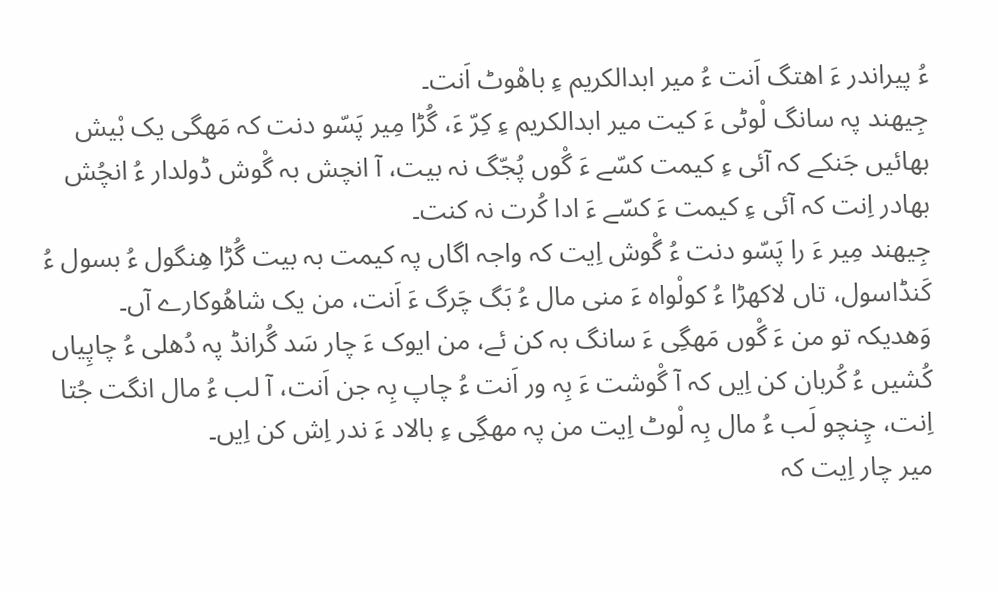ءُ پیراندر ءَ اھتگ اَنت ءُ میر ابدالکریم ءِ باھْوٹ اَنت۔
جِیھند پہ سانگ لْوٹی ءَ کیت میر ابدالکریم ءِ کِرّ ءَ، گُڑا مِیر پَسّو دنت کہ مَھگی یک بْیش بھائیں جَنکے کہ آئی ءِ کیمت کسّے ءَ گْوں پُجّگ نہ بیت، آ انچش بہ گْوش ڈولدار ءُ انچُش بھادر اِنت کہ آئی ءِ کیمت ءَ کسّے ءَ ادا کُرت نہ کنت۔
جِیھند مِیر ءَ را پَسّو دنت ءُ گْوش اِیت کہ واجہ اگاں پہ کیمت بہ بیت گُڑا ھِنگول ءُ بسول ءُ کَنڈاسول، تاں لاکھڑا ءُ کولْواہ ءَ منی مال ءُ بَگ چَرگ ءَ اَنت، من یک شاھُوکارے آں۔
وَھدیکہ تو من ءَ گْوں مَھگِی ءَ سانگ بہ کن ئے، من ایوک ءَ چار سَد گُرانڈ پہ دُھلی ءُ چاپِیاں کُشیں ءُ کُربان کن اِیں کہ آ گْوشت ءَ بِہ ور اَنت ءُ چاپ بِہ جن اَنت، آ لب ءُ مال انگت جُتا اِنت، چِنچو لَب ءُ مال بِہ لْوٹ اِیت من پہ مھگِی ءِ بالاد ءَ ندر اِش کن اِیں۔
میر چار اِیت کہ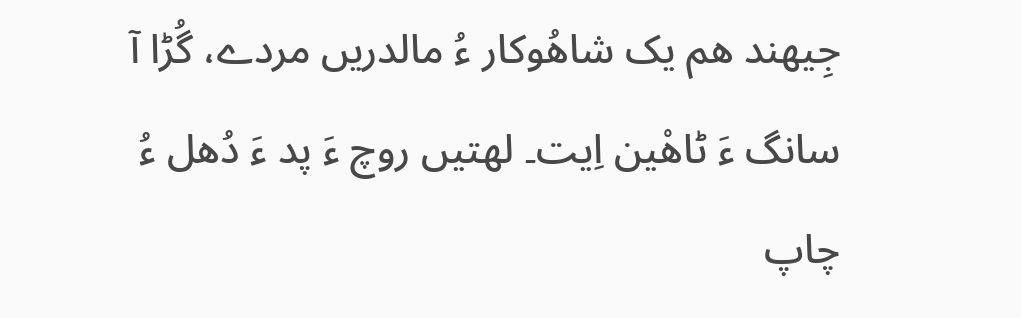جِیھند ھم یک شاھُوکار ءُ مالدریں مردے، گُڑا آ سانگ ءَ ٹاھْین اِیت۔ لھتیں روچ ءَ پد ءَ دُھل ءُ چاپ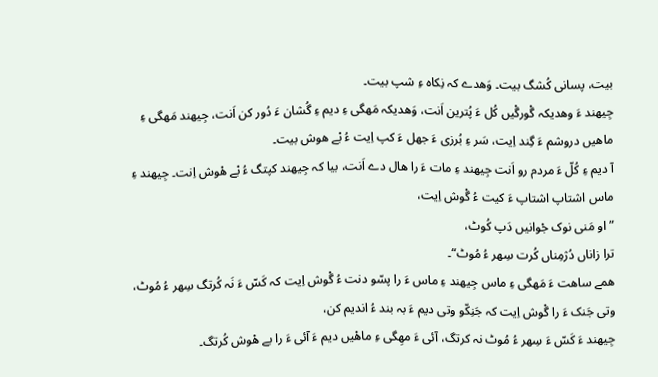بیت، پسانی کُشگ بیت۔ وَھدے کہ نِکاہ ءِ شپ بیت۔
جِیھند ءَ وھدیکہ گْورگْیں کُل ءَ پُترین اَنت، وَھدیکہ مَھگی ءِ دیم ءِ گُشان ءَ دُور کن اَنت، جِیھند مَھگی ءِ ماھیں دروشم ءَ گِند اِیت، سَر ءِ بُرزی ءَ جھل ءَ کپ اِیت ءُ بْے ھوش بیت۔
آ دیم ءِ کُلّ ءَ مردم رو اَنت جِیھند ءِ مات ءَ را ھال دے اَنت، بیا کہ جِیھند کپتگ ءُ بْے ھْوش اِنت۔ جِیھند ءِ ماس اشتاپ اشتاپ ءَ کیت ءُ گْوش اِیت،
” او مَنی نوک جْوانیں دَپ کُوٹ،
ترا زاناں دُژمِناں کُرت سِھر ءُ مُوٹ“۔
ھمے ساھت ءَ مَھگی ءِ ماس جِیھند ءِ ماس ءَ را پسّو دنت ءُ گْوش اِیت کہ کَسّ ءَ نَہ کُرتگ سِھر ءُ مُوٹ، وتی جَنک ءَ را گْوش اِیت کہ جَنِکّو وتی دیم ءَ بہ بند ءُ اندیم کن،
جِیھند ءَ کَسّ ءَ سِھر ءُ مُوٹ نہ کرتگ، آئی ءَ مھِگی ءِ ماھْیں دیم ءَ آئی ءَ را بے ھْوش کُرتگ۔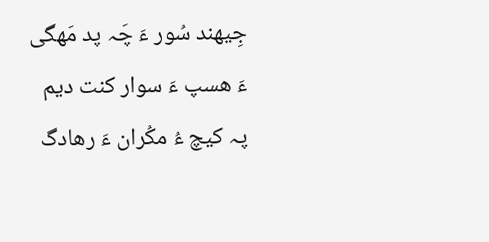جِیھند سُور ءَ چَہ پد مَھگی ءَ ھسپ ءَ سوار کنت دیم پہ کیچ ءُ مکُران ءَ رھادگ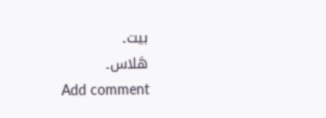بیت۔
ھَلاس۔
Add comment